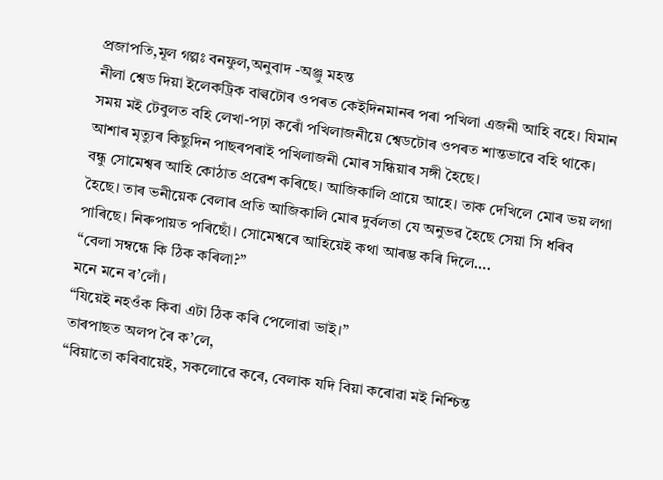প্ৰজাপতি,মূল গল্পঃ বনফুল,অনুবাদ -অঞ্জু মহন্ত
নীলা শ্বেড দিয়া ইলেকট্ৰিক বাল্বটোৰ ওপৰত কেইদিনমানৰ পৰা পখিলা এজনী আহি বহে। যিমান সময় মই টেবুলত বহি লেখা-পঢ়া কৰোঁ পখিলাজনীয়ে শ্বেডটোৰ ওপৰত শান্তভাৱে বহি থাকে। আশাৰ মৃত্যুৰ কিছুদিন পাছৰপৰাই পখিলাজনী মোৰ সন্ধিয়াৰ সঙ্গী হৈছে।
বন্ধু সোমেশ্বৰ আহি কোঠাত প্ৰৱেশ কৰিছে। আজিকালি প্ৰায়ে আহে। তাক দেখিলে মোৰ ভয় লগা হৈছে। তাৰ ভনীয়েক বেলাৰ প্ৰতি আজিকালি মোৰ দুৰ্বলতা যে অনুভৱ হৈছে সেয়া সি ধৰিব পাৰিছে। নিৰুপায়ত পৰিছোঁ। সোমেশ্বৰে আহিয়েই কথা আৰম্ভ কৰি দিলে….
“বেলা সম্বন্ধে কি ঠিক কৰিলা?”
মনে মনে ৰ’লোঁ।
“যিয়েই নহওঁক কিবা এটা ঠিক কৰি পেলোৱা ভাই।”
তাৰপাছত অলপ ৰৈ ক’লে,
“বিয়াতো কৰিবায়েই, সকলোৱে কৰে, বেলাক যদি বিয়া কৰোৱা মই নিশ্চিন্ত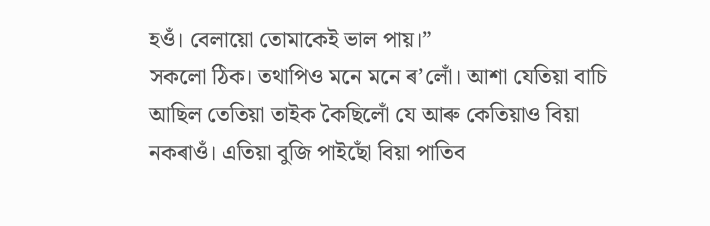হওঁ। বেলায়ো তোমাকেই ভাল পায়।”
সকলো ঠিক। তথাপিও মনে মনে ৰ’লোঁ। আশা যেতিয়া বাচি আছিল তেতিয়া তাইক কৈছিলোঁ যে আৰু কেতিয়াও বিয়া নকৰাওঁ। এতিয়া বুজি পাইছোঁ বিয়া পাতিব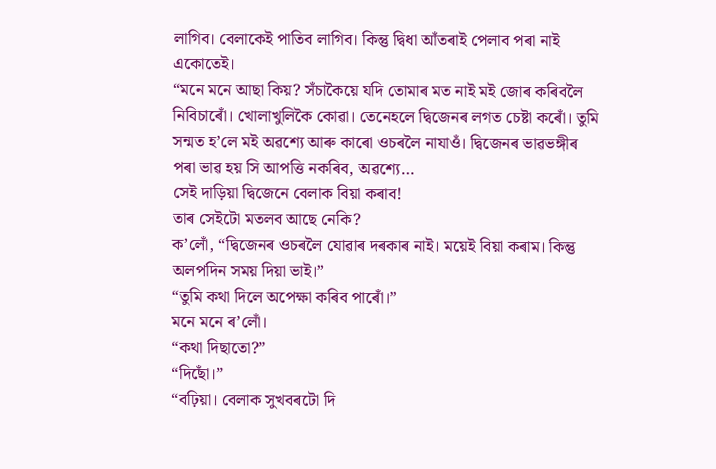লাগিব। বেলাকেই পাতিব লাগিব। কিন্তু দ্বিধা আঁতৰাই পেলাব পৰা নাই একোতেই।
“মনে মনে আছা কিয়? সঁচাকৈয়ে যদি তোমাৰ মত নাই মই জোৰ কৰিবলৈ নিবিচাৰোঁ। খোলাখুলিকৈ কোৱা। তেনেহলে দ্বিজেনৰ লগত চেষ্টা কৰোঁ। তুমি সন্মত হ’লে মই অৱশ্যে আৰু কাৰো ওচৰলৈ নাযাওঁ। দ্বিজেনৰ ভাৱভঙ্গীৰ পৰা ভাৱ হয় সি আপত্তি নকৰিব, অৱশ্যে…
সেই দাড়িয়া দ্বিজেনে বেলাক বিয়া কৰাব!
তাৰ সেইটো মতলব আছে নেকি?
ক’লোঁ, “দ্বিজেনৰ ওচৰলৈ যোৱাৰ দৰকাৰ নাই। ময়েই বিয়া কৰাম। কিন্তু অলপদিন সময় দিয়া ভাই।”
“তুমি কথা দিলে অপেক্ষা কৰিব পাৰোঁ।”
মনে মনে ৰ’লোঁ।
“কথা দিছাতো?”
“দিছোঁ।”
“বঢ়িয়া। বেলাক সুখবৰটো দি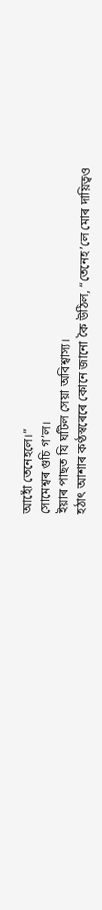আহোঁ তেনেহলে।”
সোমেশ্বৰ গুচি গ’ল।
ইয়াৰ পাছত যি ঘটিল সেয়া অবিশ্বাস্য।
হঠাৎ আশাৰ কণ্ঠস্বৰেৰে কোনে জানো কৈ উঠিল, “তেনেহ’লে মোৰ দায়িত্বও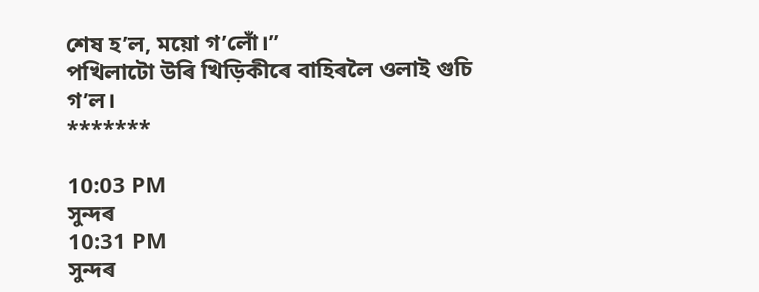শেষ হ’ল, ময়ো গ’লোঁ।”
পখিলাটো উৰি খিড়িকীৰে বাহিৰলৈ ওলাই গুচি গ’ল।
*******

10:03 PM
সুন্দৰ
10:31 PM
সুন্দৰ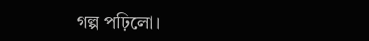গল্প পঢ়িলো।